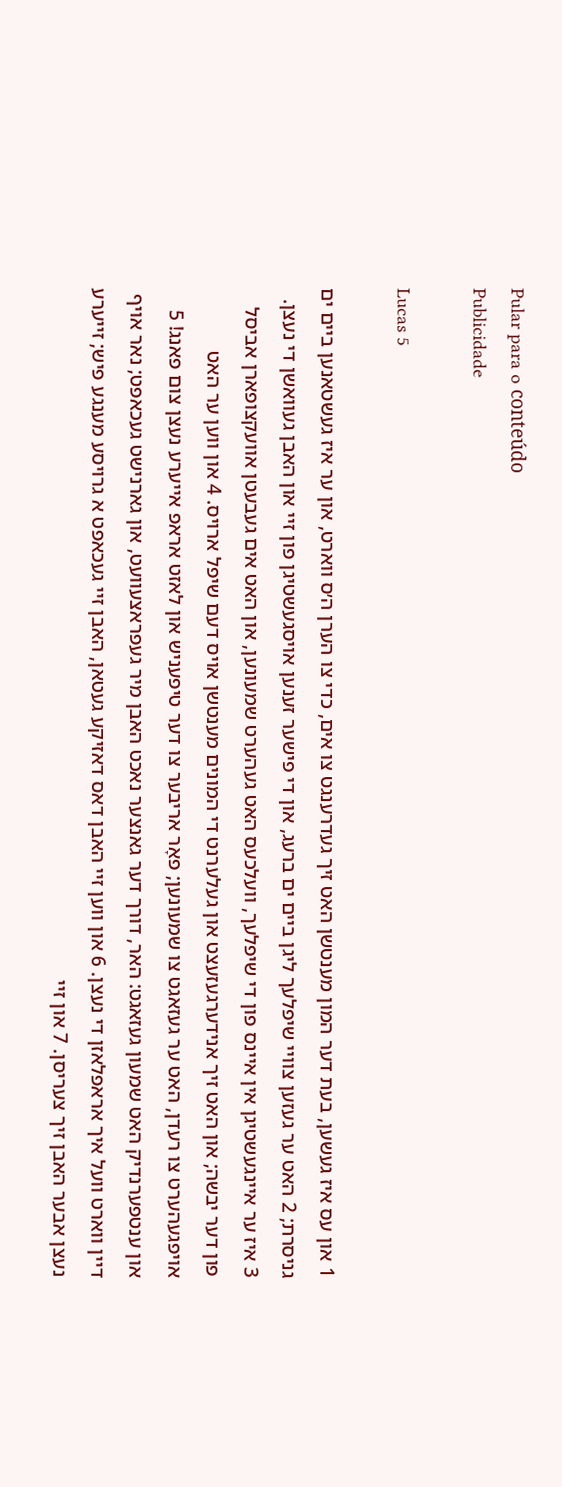Pular para o conteúdo
Publicidade

Lucas 5

1 און עס איז געשען, בעת דער המון מענטשן האט זיך געדרענגט צו אים, כדי צו הערן ה׳ס ווארט, און ער איז געשטאנען ביים ים גניסרת; 2 האט ער געזען צוויי שיפלעך ליגן ביים ים ברעג, און די פישער זענען אויסגעשטיגן פון זיי און האבן געוואשן די נעצן. 3 איז ער איינגעשטיגן אין איינס פון די שיפלעך, וועלכעס האט געהערט שמעונען, און האט אים געבעטן אוועקצופארן אביסל פון דער יבשה; און האט זיך אנידערגעזעצט און געלערנט די המונים מענטשן אויס דעם שיפל ארויס. 4 און ווען ער האט אויפגעהערט צו רעדן, האט ער געזאגט צו שמעונען; פאָר אריבער צו דער טיפעניש און לאזט אראפ אייערע נעצן צום פאנג! 5 און ענטפערנדיק האט שמעון געזאגט: האר, דורך דער גאנצער נאכט האבן מיר געפראצעוועט, און גארנישט געכאפט; נאר אויף דיין ווארט וועל איך אראפלאזן די נעצן. 6 און ווען זיי האבן דאס דאזיקע געטאן, האבן זיי געכאפט א גרויסע מענגע פיש; זייערע נעצן אבער האבן זיך צעריסן. 7 און זיי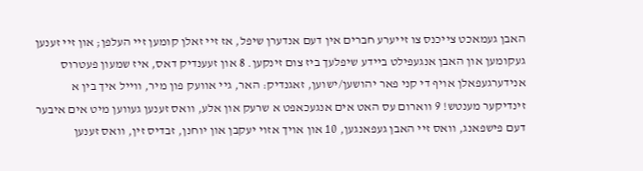האבן געמאכט צייכנס צו זייערע חברים אין דעם אנדערן שיפל, אז זיי זאלן קומען זיי העלפן; און זיי זענען געקומען און האבן אנגעפילט ביידע שיפלעך ביז צום זינקען. 8 און זעענדיק דאס, איז שמעון פעטרוס אנידערגעפאלן אויף די קני פאר יהושען/ישוען, זאגנדיק: האר, גיי אוועק פון מיר, ווייל איך בין א זינדיקער מענטש! 9 ווארום עס האט אים אנגעכאפט א שרעק און אלע, וואס זענען געווען מיט אים איבער דעם פישפאנג, וואס זיי האבן געפאנגען, 10 און אויך אזוי יעקבן און יוחנן, זבדיס זין, וואס זענען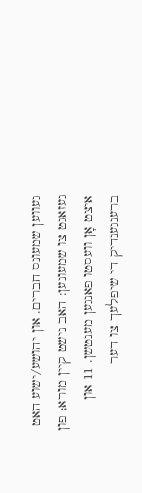געווען שמעונס חברים. און יהושע/ישוע האט געזאגט צו שמעונען: האב נישט קיין מורא; פון איצט אָן וועסטו פאנגען מענטשן. 11 און ברענגענדיק די שיפלעך צו דער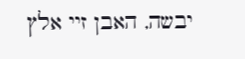יבשה, האבן זיי אלץ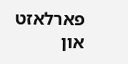פארלאזט און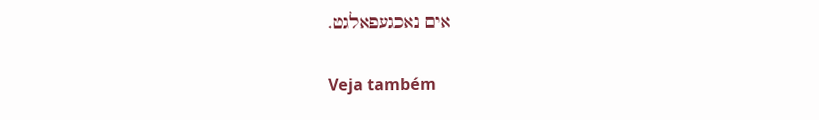אים נאכגעפאלגט.

Veja também